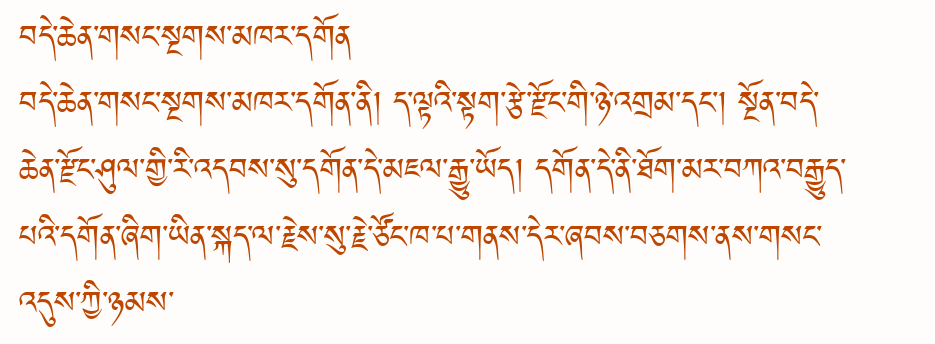བདེ་ཆེན་གསང་སྔགས་མཁར་དགོན
བདེ་ཆེན་གསང་སྔགས་མཁར་དགོན་ནི། ད་ལྟའི་སྟག་རྩེ་རྫོང་གི་ཉེ་འགྲམ་དང་། སྔོན་བདེ་ཆེན་རྫོང་ཤུལ་གྱི་རི་འདབས་སུ་དགོན་དེ་མཇལ་རྒྱུ་ཡོད། དགོན་དེ་ནི་ཐོག་མར་བཀའ་བརྒྱུད་པའི་དགོན་ཞིག་ཡིན་སྐད་ལ་རྗེས་སུ་རྗེ་ཙོང་ཁ་པ་གནས་དེར་ཞབས་བཅགས་ནས་གསང་འདུས་ཀྱི་ཉམས་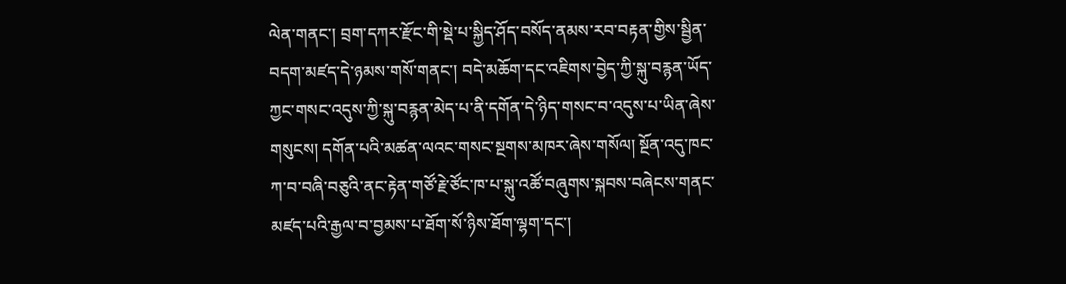ལེན་གནང་། བྲག་དཀར་རྫོང་གི་སྡེ་པ་སྐྱིད་ཤོད་བསོད་ནམས་རབ་བརྟན་གྱིས་སྦྱིན་བདག་མཛད་དེ་ཉམས་གསོ་གནང་། བདེ་མཆོག་དང་འཇིགས་བྱེད་ཀྱི་སྐུ་བརྙན་ཡོད་ཀྱང་གསང་འདུས་ཀྱི་སྐུ་བརྙན་མེད་པ་ནི་དགོན་དེ་ཉིད་གསང་བ་འདུས་པ་ཡིན་ཞེས་གསུངས། དགོན་པའི་མཚན་ལའང་གསང་སྔགས་མཁར་ཞེས་གསོལ། སྔོན་འདུ་ཁང་ཀ་བ་བཞི་བཅུའི་ནང་རྟེན་གཙོ་རྗེ་ཙོང་ཁ་པ་སྐུ་འཚོ་བཞུགས་སྐབས་བཞེངས་གནང་མཛད་པའི་རྒྱལ་བ་བྱམས་པ་ཐོག་སོ་ཉིས་ཐོག་ལྷག་དང་།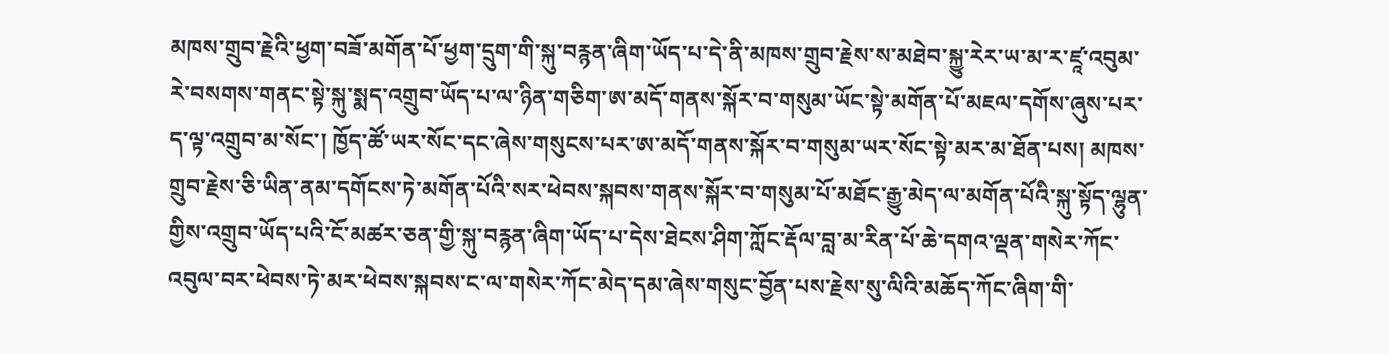མཁས་གྲུབ་རྗེའི་ཕྱག་བཟོ་མགོན་པོ་ཕྱག་དྲུག་གི་སྐུ་བརྙན་ཞིག་ཡོད་པ་དེ་ནི་མཁས་གྲུབ་རྗེས་ས་མཐེབ་སྐྱུ་རེར་ཡ་མ་ར་ཛཱ་འབུམ་རེ་བསགས་གནང་སྟེ་སྐུ་སྨད་འགྲུབ་ཡོད་པ་ལ་ཉིན་གཅིག་ཨ་མདོ་གནས་སྐོར་བ་གསུམ་ཡོང་སྟེ་མགོན་པོ་མཇལ་དགོས་ཞུས་པར་ད་ལྟ་འགྲུབ་མ་སོང་། ཁྱོད་ཚོ་ཡར་སོང་དང་ཞེས་གསུངས་པར་ཨ་མདོ་གནས་སྐོར་བ་གསུམ་ཡར་སོང་སྟེ་མར་མ་ཐོན་པས། མཁས་གྲུབ་རྗེས་ཅི་ཡིན་ནམ་དགོངས་ཏེ་མགོན་པོའི་སར་ཕེབས་སྐབས་གནས་སྐོར་བ་གསུམ་པོ་མཐོང་རྒྱུ་མེད་ལ་མགོན་པོའི་སྐུ་སྟོད་ལྷུན་གྱིས་འགྲུབ་ཡོད་པའི་ངོ་མཚར་ཅན་གྱི་སྐུ་བརྙན་ཞིག་ཡོད་པ་དེས་ཐེངས་ཤིག་ཀློང་རྡོལ་བླ་མ་རིན་པོ་ཆེ་དགའ་ལྡན་གསེར་ཀོང་འབུལ་བར་ཕེབས་ཏེ་མར་ཕེབས་སྐབས་ང་ལ་གསེར་ཀོང་མེད་དམ་ཞེས་གསུང་བྱོན་པས་རྗེས་སུ་ལིའི་མཆོད་ཀོང་ཞིག་གི་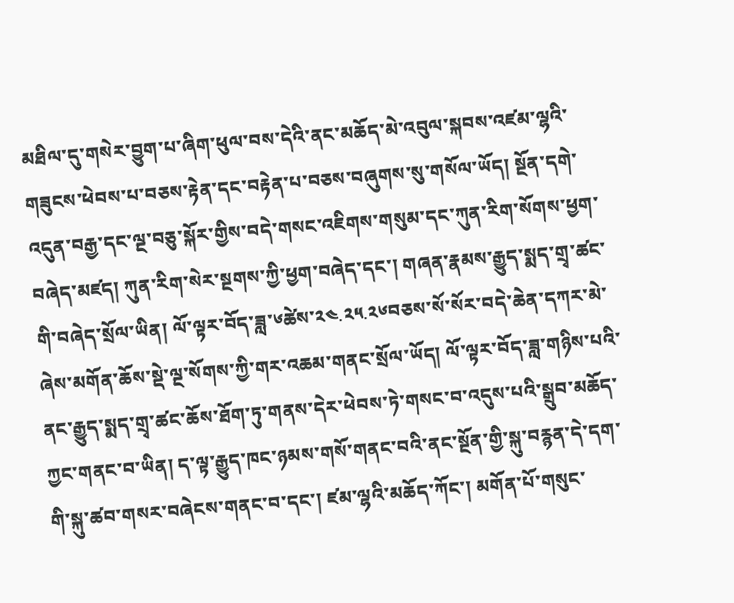མཐིལ་དུ་གསེར་བྱུག་པ་ཞིག་ཕུལ་བས་དེའི་ནང་མཆོད་མེ་འབུལ་སྐབས་འཛམ་ལྷའི་གཟུངས་ཕེབས་པ་བཅས་རྟེན་དང་བརྟེན་པ་བཅས་བཞུགས་སུ་གསོལ་ཡོད། སྔོན་དགེ་འདུན་བརྒྱ་དང་ལྔ་བཅུ་སྐོར་གྱིས་བདེ་གསང་འཇིགས་གསུམ་དང་ཀུན་རིག་སོགས་ཕྱག་བཞེད་མཛད། ཀུན་རིག་སེར་སྔགས་ཀྱི་ཕྱག་བཞེད་དང་། གཞན་རྣམས་རྒྱུད་སྨད་གྲྭ་ཚང་གི་བཞེད་སྲོལ་ཡིན། ལོ་ལྟར་བོད་ཟླ་༦ཚེས་༢༤.༢༥.༢༦བཅས་སོ་སོར་བདེ་ཆེན་དཀར་མེ་ཞེས་མགོན་ཆོས་སྡེ་ལྔ་སོགས་ཀྱི་གར་འཆམ་གནང་སྲོལ་ཡོད། ལོ་ལྟར་བོད་ཟླ་གཉིས་པའི་ནང་རྒྱུད་སྨད་གྲྭ་ཚང་ཆོས་ཐོག་ཏུ་གནས་དེར་ཕེབས་ཏེ་གསང་བ་འདུས་པའི་སྒྲུབ་མཆོད་ཀྱང་གནང་བ་ཡིན། ད་ལྟ་རྒྱུད་ཁང་ཉམས་གསོ་གནང་བའི་ནང་སྔོན་གྱི་སྐུ་བརྙན་དེ་དག་གི་སྐུ་ཚབ་གསར་བཞེངས་གནང་བ་དང་། ཛམ་ལྷའི་མཆོད་ཀོང་། མགོན་པོ་གསུང་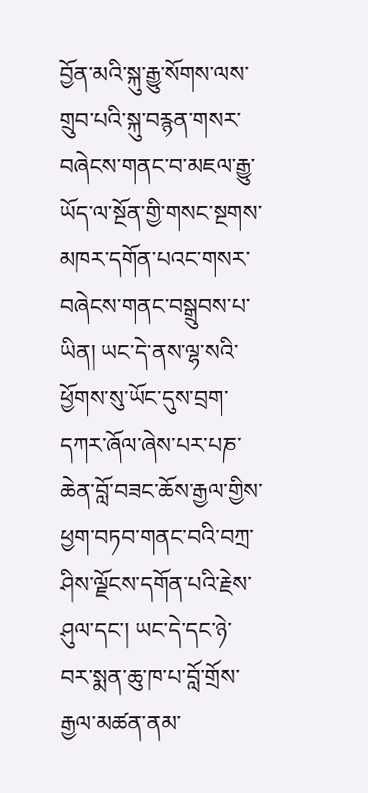བྱོན་མའི་སྐུ་རྒྱུ་སོགས་ལས་གྲུབ་པའི་སྐུ་བརྙན་གསར་བཞེངས་གནང་བ་མཇལ་རྒྱུ་ཡོད་ལ་སྔོན་གྱི་གསང་སྔགས་མཁར་དགོན་པའང་གསར་བཞེངས་གནང་བསྒྲུབས་པ་ཡིན། ཡང་དེ་ནས་ལྷ་སའི་ཕྱོགས་སུ་ཡོང་དུས་བྲག་དཀར་ཞོལ་ཞེས་པར་པཎ་ཆེན་བློ་བཟང་ཆོས་རྒྱལ་གྱིས་ཕྱག་བཏབ་གནང་བའི་བཀྲ་ཤིས་ལྗོངས་དགོན་པའི་རྗེས་ཤུལ་དང་། ཡང་དེ་དང་ཉེ་བར་སྨན་ཆུ་ཁ་པ་བློ་གྲོས་རྒྱལ་མཚན་ནམ་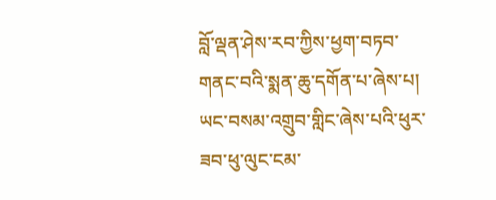བློ་ལྡན་ཤེས་རབ་ཀྱིས་ཕྱག་བཏབ་གནང་བའི་སྨན་ཆུ་དགོན་པ་ཞེས་པ། ཡང་བསམ་འགྲུབ་གླིང་ཞེས་པའི་ཕུར་ཟབ་ཕུ་ལུང་ངམ་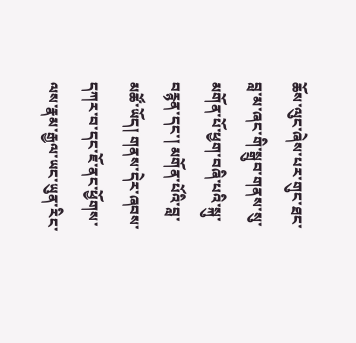ཆོས་ལུང་ཞེས་པར་གུང་ཐང་བླ་མ་ཞང་གི་སྒྲུབ་གནས་སུ་མགོན་པོ་ཕྱག་བཞི་པའི་སྐུ་བརྙན་དང་། མགོན་པོའི་བླ་མཚོ་ཡོད། གནས་དེར་ཞབས་དཀར་བ་དང་ཇོ་ནང་ཕྱོགས་ལས་རྣམ་རྒྱལ་ཡང་ཡུན་རིང་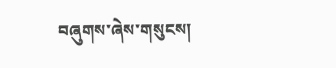བཞུགས་ཞེས་གསུངས།